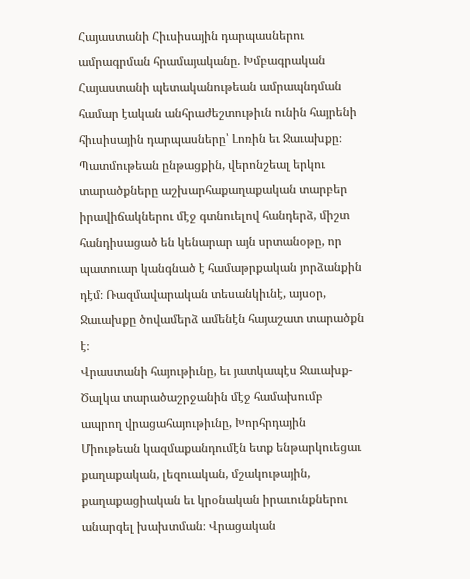Հայաստանի Հիւսիսային դարպասներու ամրագրման հրամայականը. Խմբագրական
Հայաստանի պետականութեան ամրապնդման համար էական անհրաժեշտութիւն ունին հայրենի հիւսիսային դարպասները՝ Լոռին եւ Ջաւախքը։ Պատմութեան ընթացքին, վերոնշեալ երկու տարածքները աշխարհաքաղաքական տարբեր իրավիճակներու մէջ գտնուելով հանդերձ, միշտ հանդիսացած են կենարար այն սրտանօթը, որ պատուար կանգնած է համաթրքական յորձանքին դէմ։ Ռազմավարական տեսանկիւնէ, այսօր, Ջաւախքը ծովամերձ ամենէն հայաշատ տարածքն է։
Վրաստանի հայութիւնը, եւ յատկապէս Ջաւախք-Ծալկա տարածաշրջանին մէջ համախումբ ապրող վրացահայութիւնը, Խորհրդային Միութեան կազմաքանդումէն ետք ենթարկուեցաւ քաղաքական, լեզուական, մշակութային, քաղաքացիական եւ կրօնական իրաւունքներու անարգել խախտման։ Վրացական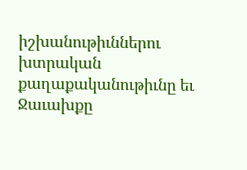իշխանութիւններու խտրական քաղաքականութիւնը եւ Ջաւախքը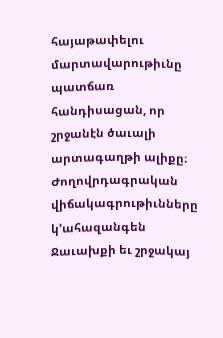հայաթափելու մարտավարութիւնը պատճառ հանդիսացան, որ շրջանէն ծաւալի արտագաղթի ալիքը։ Ժողովրդագրական վիճակագրութիւնները կ՚ահազանգեն Ջաւախքի եւ շրջակայ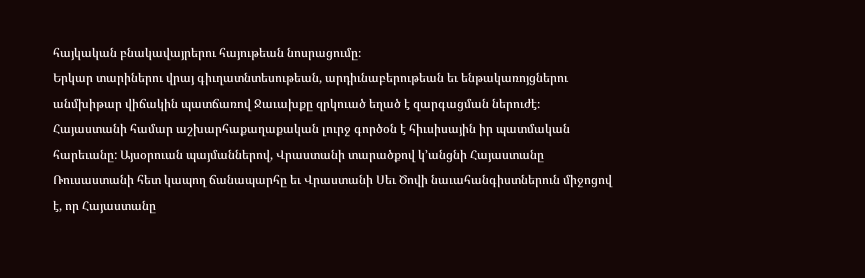հայկական բնակավայրերու հայութեան նոսրացումը։
Երկար տարիներու վրայ գիւղատնտեսութեան, արդիւնաբերութեան եւ ենթակառոյցներու անմխիթար վիճակին պատճառով Ջաւախքը զրկուած եղած է զարգացման ներուժէ։
Հայաստանի համար աշխարհաքաղաքական լուրջ գործօն է հիւսիսային իր պատմական հարեւանը: Այսօրուան պայմաններով, Վրաստանի տարածքով կ՚անցնի Հայաստանը Ռուսաստանի հետ կապող ճանապարհը եւ Վրաստանի Սեւ Ծովի նաւահանգիստներուն միջոցով է, որ Հայաստանը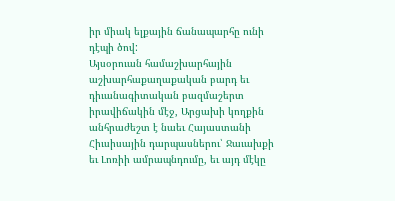իր միակ ելքային ճանապարհը ունի դէպի ծով:
Այսօրուան համաշխարհային աշխարհաքաղաքական բարդ եւ դիւանագիտական բազմաշերտ իրավիճակին մէջ, Արցախի կողքին անհրաժեշտ է նաեւ Հայաստանի Հիւսիսային դարպասներու՝ Ջաւախքի եւ Լոռիի ամրապնդումը, եւ այդ մէկը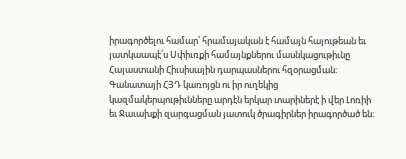իրագործելու համար՝ հրամայական է համայն հայութեան եւ յատկաապէ՛ս Սփիւռքի համայնքներու մասնկացութիւնը Հայաստանի Հիւսիսային դարպասներու հզօրացման։
Գանատայի ՀՅԴ կառոյցն ու իր ուղեկից կազմակերպութիւնները արդէն երկար տարիներէ ի վեր Լոռիի եւ Ջաւախքի զարգացման յատուկ ծրագիրներ իրագործած են։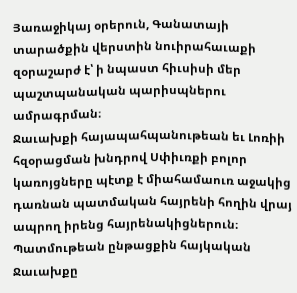Յառաջիկայ օրերուն, Գանատայի տարածքին վերստին նուիրահաւաքի զօրաշարժ է՝ ի նպաստ հիւսիսի մեր պաշտպանական պարիսպներու ամրագրման։
Ջաւախքի հայապահպանութեան եւ Լոռիի հզօրացման խնդրով Սփիւռքի բոլոր կառոյցները պէտք է միահամաուռ աջակից դառնան պատմական հայրենի հողին վրայ ապրող իրենց հայրենակիցներուն։
Պատմութեան ընթացքին հայկական Ջաւախքը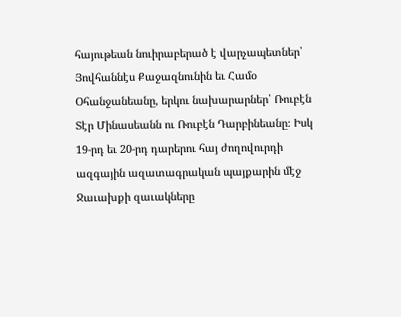հայութեան նուիրաբերած է վարչապետներ՝ Յովհաննէս Քաջազնունին եւ Համօ Օհանջանեանը, երկու նախարարներ՝ Ռուբէն Տէր Մինասեանն ու Ռուբէն Դարբինեանը։ Իսկ 19-րդ եւ 20-րդ դարերու հայ ժողովուրդի ազգային ազատագրական պայքարին մէջ Ջաւախքի զաւակները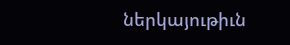ներկայութիւն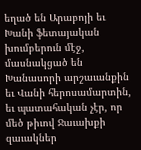եղած են Արաբոյի եւ Խանի ֆետայական խումբերուն մէջ, մասնակցած են Խանասորի արշաւանքին եւ Վանի հերոսամարտին, եւ պատահական չէր, որ մեծ թիւով Ջաւախքի զաւակներ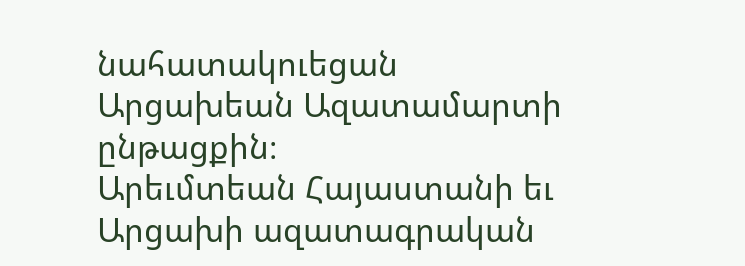նահատակուեցան Արցախեան Ազատամարտի ընթացքին։
Արեւմտեան Հայաստանի եւ Արցախի ազատագրական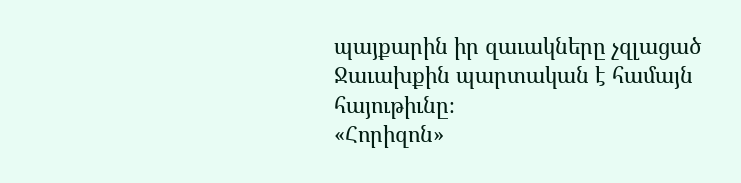պայքարին իր զաւակները չզլացած Ջաւախքին պարտական է համայն հայութիւնը։
«Հորիզոն»